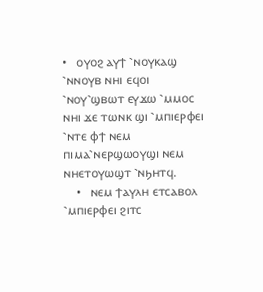•   ⲟⲩⲟϩ ⲁⲩϯ ⳿ⲛⲟⲩⲕⲁϣ ⳿ⲛⲛⲟⲩⲃ ⲛⲏⲓ ⲉϥⲟⲓ ⳿ⲛⲟⲩ⳿ϣⲃⲱⲧ ⲉⲩϫⲱ ⳿ⲙⲙⲟⲥ ⲛⲏⲓ ϫⲉ ⲧⲱⲛⲕ ϣⲓ ⳿ⲙⲡⲓⲉⲣⲫⲉⲓ ⳿ⲛⲧⲉ ⲫϯ ⲛⲉⲙ ⲡⲓⲙⲁ⳿ⲛⲉⲣϣⲱⲟⲩϣⲓ ⲛⲉⲙ ⲛⲏⲉⲧⲟⲩⲱϣⲧ ⳿ⲛϧⲏⲧϥ.
    •   ⲛⲉⲙ ϯⲁⲩⲗⲏ ⲉⲧⲥⲁⲃⲟⲗ ⳿ⲙⲡⲓⲉⲣⲫⲉⲓ ϩⲓⲧⲥ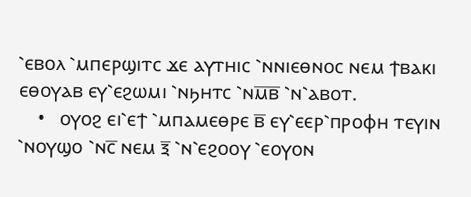⳿ⲉⲃⲟⲗ ⳿ⲙⲡⲉⲣϣⲓⲧⲥ ϫⲉ ⲁⲩⲧⲏⲓⲥ ⳿ⲛⲛⲓⲉⲑⲛⲟⲥ ⲛⲉⲙ ϯⲃⲁⲕⲓ ⲉⲑⲟⲩⲁⲃ ⲉⲩ⳿ⲉϩⲱⲙⲓ ⳿ⲛϧⲏⲧⲥ ⳿ⲛⲙ̅ⲃ̅ ⳿ⲛ⳿ⲁⲃⲟⲧ.
    •   ⲟⲩⲟϩ ⲉⲓ⳿ⲉϯ ⳿ⲙⲡⲁⲙⲉⲑⲣⲉ ⲃ̅ ⲉⲩ⳿ⲉⲉⲣ⳿ⲡⲣⲟⲫⲏ ⲧⲉⲩⲓⲛ ⳿ⲛⲟⲩϣⲟ ⳿ⲛⲥ̅ ⲛⲉⲙ ⲝ̅ ⳿ⲛ⳿ⲉϩⲟⲟⲩ ⳿ⲉⲟⲩⲟⲛ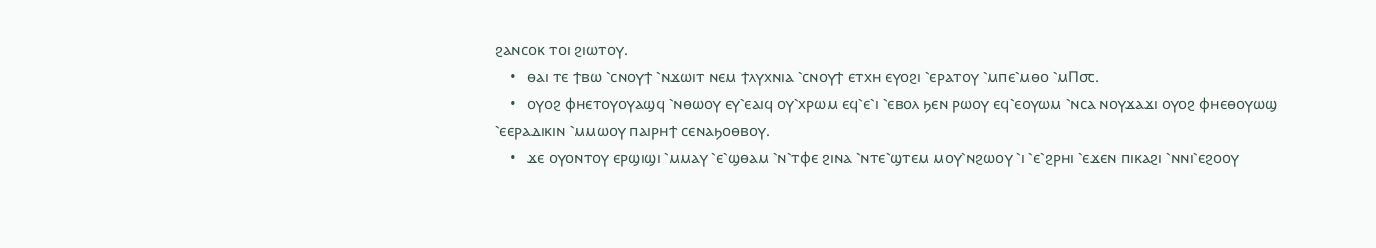ϩⲁⲛⲥⲟⲕ ⲧⲟⲓ ϩⲓⲱⲧⲟⲩ.
    •   ⲑⲁⲓ ⲧⲉ ϯⲃⲱ ⳿ⲥⲛⲟⲩϯ ⳿ⲛϫⲱⲓⲧ ⲛⲉⲙ ϯⲗⲩⲭⲛⲓⲁ ⳿ⲥⲛⲟⲩϯ ⲉⲧⲭⲏ ⲉⲩⲟϩⲓ ⳿ⲉⲣⲁⲧⲟⲩ ⳿ⲙⲡⲉ⳿ⲙⲑⲟ ⳿ⲙⲠ⳪.
    •   ⲟⲩⲟϩ ⲫⲏⲉⲧⲟⲩⲟⲩⲁϣϥ ⳿ⲛⲑⲱⲟⲩ ⲉⲩ⳿ⲉⲁⲓϥ ⲟⲩ⳿ⲭⲣⲱⲙ ⲉϥ⳿ⲉ⳿ⲓ ⳿ⲉⲃⲟⲗ ϧⲉⲛ ⲣⲱⲟⲩ ⲉϥ⳿ⲉⲟⲩⲱⲙ ⳿ⲛⲥⲁ ⲛⲟⲩϫⲁϫⲓ ⲟⲩⲟϩ ⲫⲏⲉⲑⲟⲩⲱϣ ⳿ⲉⲉⲣⲁⲇⲓⲕⲓⲛ ⳿ⲙⲙⲱⲟⲩ ⲡⲁⲓⲣⲏϯ ⲥⲉⲛⲁϧⲟⲑⲃⲟⲩ.
    •   ϫⲉ ⲟⲩⲟⲛⲧⲟⲩ ⲉⲣϣⲓϣⲓ ⳿ⲙⲙⲁⲩ ⳿ⲉ⳿ϣⲑⲁⲙ ⳿ⲛ⳿ⲧⲫⲉ ϩⲓⲛⲁ ⳿ⲛⲧⲉ⳿ϣⲧⲉⲙ ⲙⲟⲩ⳿ⲛϩⲱⲟⲩ ⳿ⲓ ⳿ⲉ⳿ϩⲣⲏⲓ ⳿ⲉϫⲉⲛ ⲡⲓⲕⲁϩⲓ ⳿ⲛⲛⲓ⳿ⲉϩⲟⲟⲩ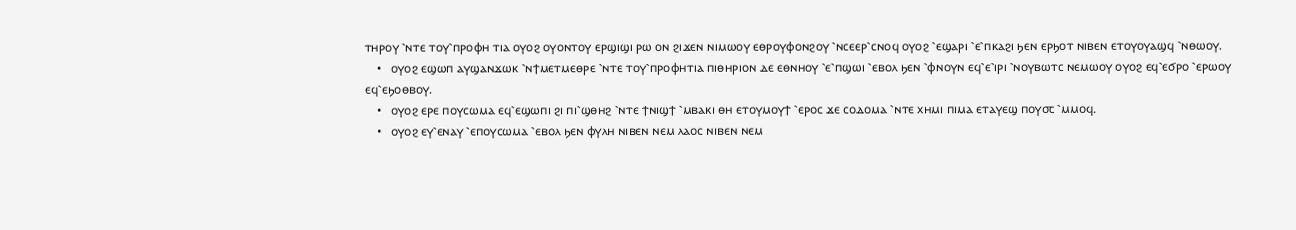ⲧⲏⲣⲟⲩ ⳿ⲛⲧⲉ ⲧⲟⲩ⳿ⲡⲣⲟⲫⲏ ⲧⲓⲁ ⲟⲩⲟϩ ⲟⲩⲟⲛⲧⲟⲩ ⲉⲣϣⲓϣⲓ ⲣⲱ ⲟⲛ ϩⲓϫⲉⲛ ⲛⲓⲙⲱⲟⲩ ⲉⲑⲣⲟⲩⲫⲟⲛϩⲟⲩ ⳿ⲛⲥⲉⲉⲣ⳿ⲥⲛⲟϥ ⲟⲩⲟϩ ⳿ⲉϣⲁⲣⲓ ⳿ⲉ⳿ⲡⲕⲁϩⲓ ϧⲉⲛ ⲉⲣϧⲟⲧ ⲛⲓⲃⲉⲛ ⲉⲧⲟⲩⲟⲩⲁϣϥ ⳿ⲛⲑⲱⲟⲩ.
    •   ⲟⲩⲟϩ ⲉϣⲱⲡ ⲁⲩϣⲁⲛϫⲱⲕ ⳿ⲛϯⲙⲉⲧⲙⲉⲑⲣⲉ ⳿ⲛⲧⲉ ⲧⲟⲩ⳿ⲡⲣⲟⲫⲏⲧⲓⲁ ⲡⲓⲑⲏⲣⲓⲟⲛ ⲇⲉ ⲉⲑⲛⲏⲟⲩ ⳿ⲉ⳿ⲡϣⲱⲓ ⳿ⲉⲃⲟⲗ ϧⲉⲛ ⳿ⲫⲛⲟⲩⲛ ⲉϥ⳿ⲉ⳿ⲓⲣⲓ ⳿ⲛⲟⲩⲃⲱⲧⲥ ⲛⲉⲙⲱⲟⲩ ⲟⲩⲟϩ ⲉϥ⳿ⲉϭⲣⲟ ⳿ⲉⲣⲱⲟⲩ ⲉϥ⳿ⲉϧⲟⲑⲃⲟⲩ.
    •   ⲟⲩⲟϩ ⲉⲣⲉ ⲡⲟⲩⲥⲱⲙⲁ ⲉϥ⳿ⲉϣⲱⲡⲓ ϩⲓ ⲡⲓ⳿ϣⲑⲏϩ ⳿ⲛⲧⲉ ϯⲛⲓϣϯ ⳿ⲙⲃⲁⲕⲓ ⲑⲏ ⲉⲧⲟⲩⲙⲟⲩϯ ⳿ⲉⲣⲟⲥ ϫⲉ ⲥⲟⲇⲟⲙⲁ ⳿ⲛⲧⲉ ⲭⲏⲙⲓ ⲡⲓⲙⲁ ⲉⲧⲁⲩⲉϣ ⲡⲟⲩ⳪ ⳿ⲙⲙⲟϥ.
    •   ⲟⲩⲟϩ ⲉⲩ⳿ⲉⲛⲁⲩ ⳿ⲉⲡⲟⲩⲥⲱⲙⲁ ⳿ⲉⲃⲟⲗ ϧⲉⲛ ⲫⲩⲗⲏ ⲛⲓⲃⲉⲛ ⲛⲉⲙ ⲗⲁⲟⲥ ⲛⲓⲃⲉⲛ ⲛⲉⲙ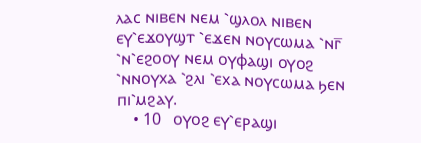ⲗⲁⲥ ⲛⲓⲃⲉⲛ ⲛⲉⲙ ⳿ϣⲗⲟⲗ ⲛⲓⲃⲉⲛ ⲉⲩ⳿ⲉϫⲟⲩϣⲧ ⳿ⲉϫⲉⲛ ⲛⲟⲩⲥⲱⲙⲁ ⳿ⲛⲅ̅ ⳿ⲛ⳿ⲉϩⲟⲟⲩ ⲛⲉⲙ ⲟⲩⲫⲁϣⲓ ⲟⲩⲟϩ ⳿ⲛⲛⲟⲩⲭⲁ ⳿ϩⲗⲓ ⳿ⲉⲭⲁ ⲛⲟⲩⲥⲱⲙⲁ ϧⲉⲛ ⲡⲓ⳿ⲙϩⲁⲩ.
    • 10   ⲟⲩⲟϩ ⲉⲩ⳿ⲉⲣⲁϣⲓ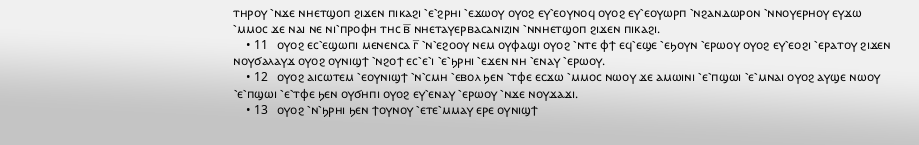ⲧⲏⲣⲟⲩ ⳿ⲛϫⲉ ⲛⲏⲉⲧϣⲟⲡ ϩⲓϫⲉⲛ ⲡⲓⲕⲁϩⲓ ⳿ⲉ⳿ϩⲣⲏⲓ ⳿ⲉϫⲱⲟⲩ ⲟⲩⲟϩ ⲉⲩ⳿ⲉⲟⲩⲛⲟϥ ⲟⲩⲟϩ ⲉⲩ⳿ⲉⲟⲩⲱⲣⲡ ⳿ⲛϩⲁⲛⲇⲱⲣⲟⲛ ⳿ⲛⲛⲟⲩⲉⲣⲏⲟⲩ ⲉⲩϫⲱ ⳿ⲙⲙⲟⲥ ϫⲉ ⲛⲁⲓ ⲛⲉ ⲛⲓ⳿ⲡⲣⲟⲫⲏ ⲧⲏⲥ ⲃ̅ ⲛⲏⲉⲧⲁⲩⲉⲣⲃⲁⲥⲁⲛⲓⲍⲓⲛ ⳿ⲛⲛⲏⲉⲧϣⲟⲡ ϩⲓϫⲉⲛ ⲡⲓⲕⲁϩⲓ.
    • 11   ⲟⲩⲟϩ ⲉⲥ⳿ⲉϣⲱⲡⲓ ⲙⲉⲛⲉⲛⲥⲁ ⲅ̅ ⳿ⲛ⳿ⲉϩⲟⲟⲩ ⲛⲉⲙ ⲟⲩⲫⲁϣⲓ ⲟⲩⲟϩ ⳿ⲛⲧⲉ ⲫϯ ⲉϥ⳿ⲉϣⲉ ⳿ⲉϧⲟⲩⲛ ⳿ⲉⲣⲱⲟⲩ ⲟⲩⲟϩ ⲉⲩ⳿ⲉⲟϩⲓ ⳿ⲉⲣⲁⲧⲟⲩ ϩⲓϫⲉⲛ ⲛⲟⲩϭⲁⲗⲁⲩϫ ⲟⲩⲟϩ ⲟⲩⲛⲓϣϯ ⳿ⲛϩⲟϯ ⲉⲥ⳿ⲉ⳿ⲓ ⳿ⲉ⳿ϧⲣⲏⲓ ⳿ⲉϫⲉⲛ ⲛⲏ ⳿ⲉⲛⲁⲩ ⳿ⲉⲣⲱⲟⲩ.
    • 12   ⲟⲩⲟϩ ⲁⲓⲥⲱⲧⲉⲙ ⳿ⲉⲟⲩⲛⲓϣϯ ⳿ⲛ⳿ⲥⲙⲏ ⳿ⲉⲃⲟⲗ ϧⲉⲛ ⳿ⲧⲫⲉ ⲉⲥϫⲱ ⳿ⲙⲙⲟⲥ ⲛⲱⲟⲩ ϫⲉ ⲁⲙⲱⲓⲛⲓ ⳿ⲉ⳿ⲡϣⲱⲓ ⳿ⲉ⳿ⲙⲛⲁⲓ ⲟⲩⲟϩ ⲁⲩϣⲉ ⲛⲱⲟⲩ ⳿ⲉ⳿ⲡϣⲱⲓ ⳿ⲉ⳿ⲧⲫⲉ ϧⲉⲛ ⲟⲩϭⲏⲡⲓ ⲟⲩⲟϩ ⲉⲩ⳿ⲉⲛⲁⲩ ⳿ⲉⲣⲱⲟⲩ ⳿ⲛϫⲉ ⲛⲟⲩϫⲁϫⲓ.
    • 13   ⲟⲩⲟϩ ⳿ⲛ⳿ϧⲣⲏⲓ ϧⲉⲛ ϯⲟⲩⲛⲟⲩ ⳿ⲉⲧⲉ⳿ⲙⲙⲁⲩ ⲉⲣⲉ ⲟⲩⲛⲓϣϯ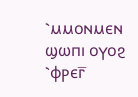⳿ⲙⲙⲟⲛⲙⲉⲛ ϣⲱⲡⲓ ⲟⲩⲟϩ ⳿ⲫⲣⲉⲅ̅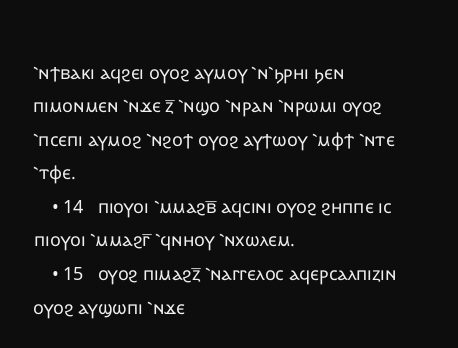⳿ⲛϯⲃⲁⲕⲓ ⲁϥϩⲉⲓ ⲟⲩⲟϩ ⲁⲩⲙⲟⲩ ⳿ⲛ⳿ϧⲣⲏⲓ ϧⲉⲛ ⲡⲓⲙⲟⲛⲙⲉⲛ ⳿ⲛϫⲉ ⲍ̅ ⳿ⲛϣⲟ ⳿ⲛⲣⲁⲛ ⳿ⲛⲣⲱⲙⲓ ⲟⲩⲟϩ ⳿ⲡⲥⲉⲡⲓ ⲁⲩⲙⲟϩ ⳿ⲛϩⲟϯ ⲟⲩⲟϩ ⲁⲩϯⲱⲟⲩ ⳿ⲙⲫϯ ⳿ⲛⲧⲉ ⳿ⲧⲫⲉ.
    • 14   ⲡⲓⲟⲩⲟⲓ ⳿ⲙⲙⲁϩⲃ̅ ⲁϥⲥⲓⲛⲓ ⲟⲩⲟϩ ϩⲏⲡⲡⲉ ⲓⲥ ⲡⲓⲟⲩⲟⲓ ⳿ⲙⲙⲁϩⲅ̅ ⳿ϥⲛⲏⲟⲩ ⳿ⲛⲭⲱⲗⲉⲙ.
    • 15   ⲟⲩⲟϩ ⲡⲓⲙⲁϩⲍ̅ ⳿ⲛⲁⲅⲅⲉⲗⲟⲥ ⲁϥⲉⲣⲥⲁⲗⲡⲓⲍⲓⲛ ⲟⲩⲟϩ ⲁⲩϣⲱⲡⲓ ⳿ⲛϫⲉ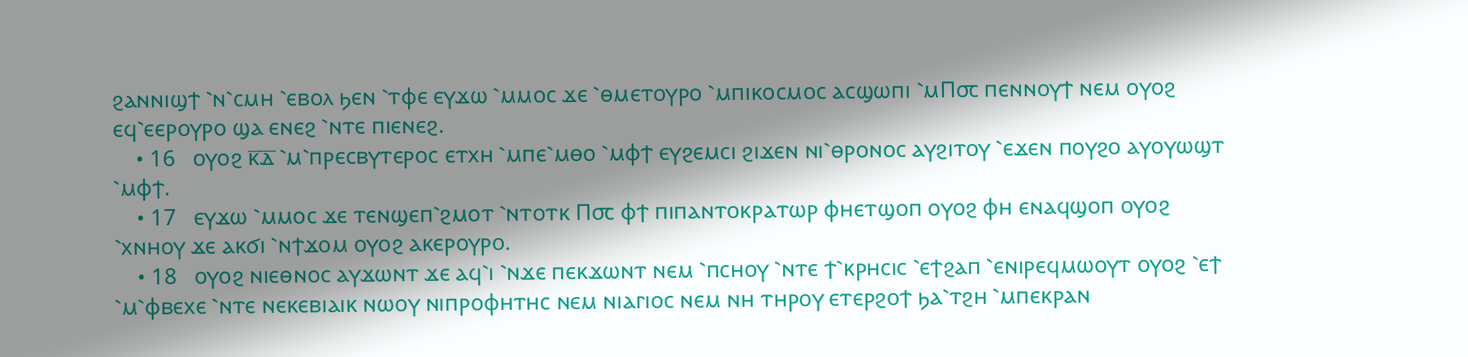ϩⲁⲛⲛⲓϣϯ ⳿ⲛ⳿ⲥⲙⲏ ⳿ⲉⲃⲟⲗ ϧⲉⲛ ⳿ⲧⲫⲉ ⲉⲩϫⲱ ⳿ⲙⲙⲟⲥ ϫⲉ ⳿ⲑⲙⲉⲧⲟⲩⲣⲟ ⳿ⲙⲡⲓⲕⲟⲥⲙⲟⲥ ⲁⲥϣⲱⲡⲓ ⳿ⲙⲠ⳪ ⲡⲉⲛⲛⲟⲩϯ ⲛⲉⲙ ⲟⲩⲟϩ ⲉϥ⳿ⲉⲉⲣⲟⲩⲣⲟ ϣⲁ ⲉⲛⲉϩ ⳿ⲛⲧⲉ ⲡⲓⲉⲛⲉϩ.
    • 16   ⲟⲩⲟϩ ⲕ̅ⲇ̅ ⳿ⲙ⳿ⲡⲣⲉⲥⲃⲩⲧⲉⲣⲟⲥ ⲉⲧⲭⲏ ⳿ⲙⲡⲉ⳿ⲙⲑⲟ ⳿ⲙⲫϯ ⲉⲩϩⲉⲙⲥⲓ ϩⲓϫⲉⲛ ⲛⲓ⳿ⲑⲣⲟⲛⲟⲥ ⲁⲩϩⲓⲧⲟⲩ ⳿ⲉϫⲉⲛ ⲡⲟⲩϩⲟ ⲁⲩⲟⲩⲱϣⲧ ⳿ⲙⲫϯ.
    • 17   ⲉⲩϫⲱ ⳿ⲙⲙⲟⲥ ϫⲉ ⲧⲉⲛϣⲉⲡ⳿ϩⲙⲟⲧ ⳿ⲛⲧⲟⲧⲕ Ⲡ⳪ ⲫϯ ⲡⲓⲡⲁⲛⲧⲟⲕⲣⲁⲧⲱⲣ ⲫⲏⲉⲧϣⲟⲡ ⲟⲩⲟϩ ⲫⲏ ⲉⲛⲁϥϣⲟⲡ ⲟⲩⲟϩ ⳿ⲭⲛⲏⲟⲩ ϫⲉ ⲁⲕϭⲓ ⳿ⲛϯϫⲟⲙ ⲟⲩⲟϩ ⲁⲕⲉⲣⲟⲩⲣⲟ.
    • 18   ⲟⲩⲟϩ ⲛⲓⲉⲑⲛⲟⲥ ⲁⲩϫⲱⲛⲧ ϫⲉ ⲁϥ⳿ⲓ ⳿ⲛϫⲉ ⲡⲉⲕϫⲱⲛⲧ ⲛⲉⲙ ⳿ⲡⲥⲏⲟⲩ ⳿ⲛⲧⲉ ϯ⳿ⲕⲣⲏⲥⲓⲥ ⳿ⲉϯϩⲁⲡ ⳿ⲉⲛⲓⲣⲉϥⲙⲱⲟⲩⲧ ⲟⲩⲟϩ ⳿ⲉϯ ⳿ⲙ⳿ⲫⲃⲉⲭⲉ ⳿ⲛⲧⲉ ⲛⲉⲕⲉⲃⲓⲁⲓⲕ ⲛⲱⲟⲩ ⲛⲓⲡⲣⲟⲫⲏⲧⲏⲥ ⲛⲉⲙ ⲛⲓⲁⲅⲓⲟⲥ ⲛⲉⲙ ⲛⲏ ⲧⲏⲣⲟⲩ ⲉⲧⲉⲣϩⲟϯ ϧⲁ⳿ⲧϩⲏ ⳿ⲙⲡⲉⲕⲣⲁⲛ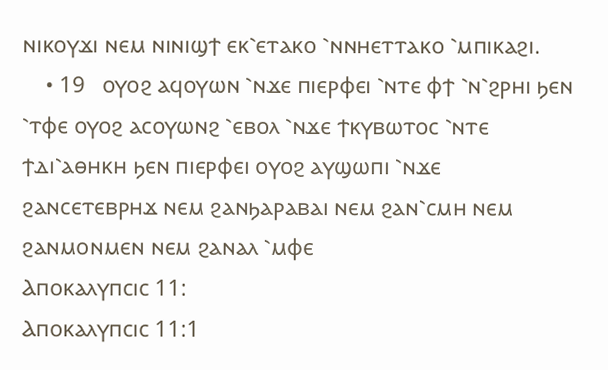ⲛⲓⲕⲟⲩϫⲓ ⲛⲉⲙ ⲛⲓⲛⲓϣϯ ⲉⲕ⳿ⲉⲧⲁⲕⲟ ⳿ⲛⲛⲏⲉⲧⲧⲁⲕⲟ ⳿ⲙⲡⲓⲕⲁϩⲓ.
    • 19   ⲟⲩⲟϩ ⲁϥⲟⲩⲱⲛ ⳿ⲛϫⲉ ⲡⲓⲉⲣⲫⲉⲓ ⳿ⲛⲧⲉ ⲫϯ ⳿ⲛ⳿ϩⲣⲏⲓ ϧⲉⲛ ⳿ⲧⲫⲉ ⲟⲩⲟϩ ⲁⲥⲟⲩⲱⲛϩ ⳿ⲉⲃⲟⲗ ⳿ⲛϫⲉ ϯⲕⲩⲃⲱⲧⲟⲥ ⳿ⲛⲧⲉ ϯⲇⲓ⳿ⲁⲑⲏⲕⲏ ϧⲉⲛ ⲡⲓⲉⲣⲫⲉⲓ ⲟⲩⲟϩ ⲁⲩϣⲱⲡⲓ ⳿ⲛϫⲉ ϩⲁⲛⲥⲉⲧⲉⲃⲣⲏϫ ⲛⲉⲙ ϩⲁⲛϧⲁⲣⲁⲃⲁⲓ ⲛⲉⲙ ϩⲁⲛ⳿ⲥⲙⲏ ⲛⲉⲙ ϩⲁⲛⲙⲟⲛⲙⲉⲛ ⲛⲉⲙ ϩⲁⲛⲁⲗ ⳿ⲙⲫⲉ
Ⲁⲡⲟⲕⲁⲗⲩⲡⲥⲓⲥ 11:
Ⲁⲡⲟⲕⲁⲗⲩⲡⲥⲓⲥ 11:1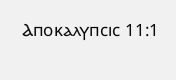Ⲁⲡⲟⲕⲁⲗⲩⲡⲥⲓⲥ 11:1